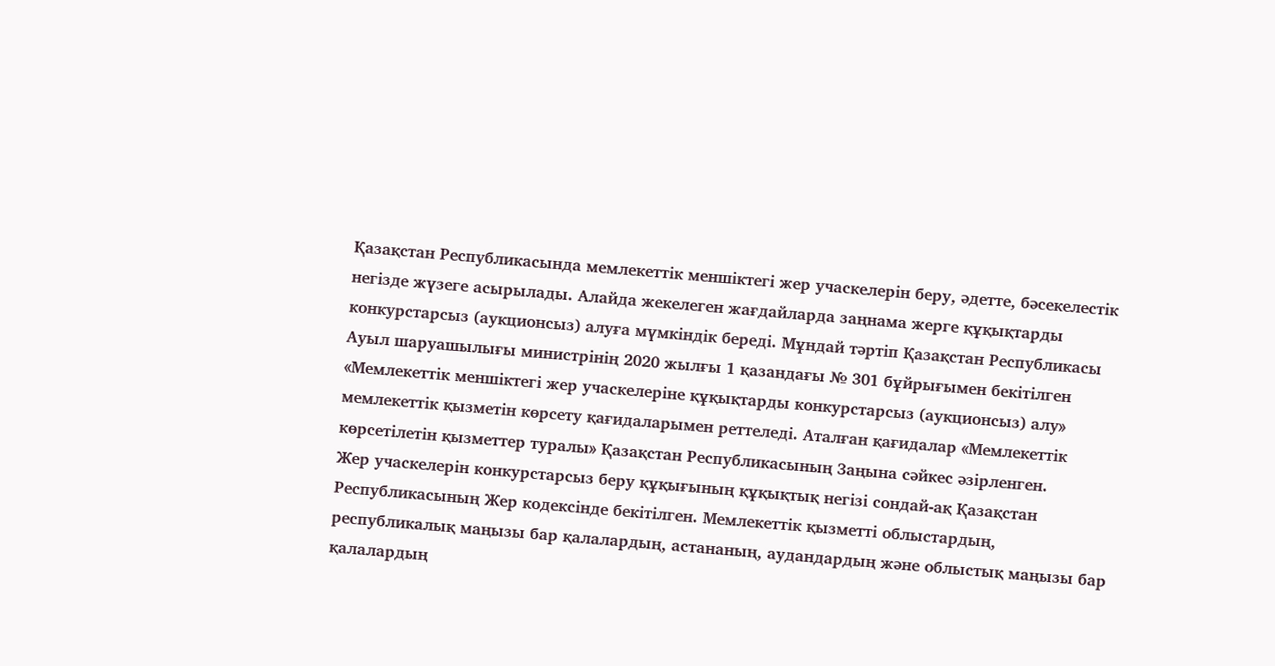Қазақстан Республикасында мемлекеттік меншіктегі жер учаскелерін беру, әдетте, бәсекелестік негізде жүзеге асырылады. Алайда жекелеген жағдайларда заңнама жерге құқықтарды конкурстарсыз (аукционсыз) алуға мүмкіндік береді. Мұндай тәртіп Қазақстан Республикасы Ауыл шаруашылығы министрінің 2020 жылғы 1 қазандағы № 301 бұйрығымен бекітілген «Мемлекеттік меншіктегі жер учаскелеріне құқықтарды конкурстарсыз (аукционсыз) алу» мемлекеттік қызметін көрсету қағидаларымен реттеледі. Аталған қағидалар «Мемлекеттік көрсетілетін қызметтер туралы» Қазақстан Республикасының Заңына сәйкес әзірленген.
Жер учаскелерін конкурстарсыз беру құқығының құқықтық негізі сондай-ақ Қазақстан Республикасының Жер кодексінде бекітілген. Мемлекеттік қызметті облыстардың, республикалық маңызы бар қалалардың, астананың, аудандардың және облыстық маңызы бар қалалардың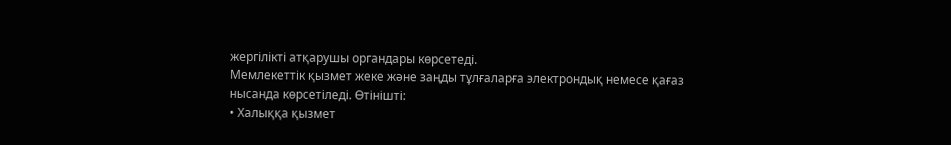жергілікті атқарушы органдары көрсетеді.
Мемлекеттік қызмет жеке және заңды тұлғаларға электрондық немесе қағаз нысанда көрсетіледі. Өтінішті:
• Халыққа қызмет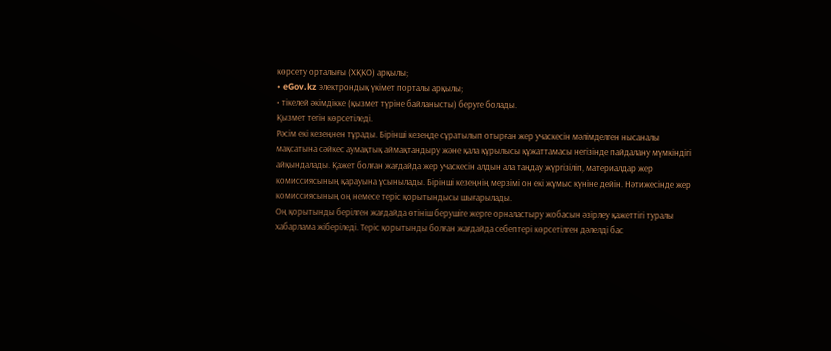көрсету орталығы (ХҚКО) арқылы;
• eGov.kz электрондық үкімет порталы арқылы;
• тікелей әкімдікке (қызмет түріне байланысты) беруге болады.
Қызмет тегін көрсетіледі.
Рәсім екі кезеңнен тұрады. Бірінші кезеңде сұратылып отырған жер учаскесін мәлімделген нысаналы мақсатына сәйкес аумақтық аймақтандыру және қала құрылысы құжаттамасы негізінде пайдалану мүмкіндігі айқындалады. Қажет болған жағдайда жер учаскесін алдын ала таңдау жүргізіліп, материалдар жер комиссиясының қарауына ұсынылады. Бірінші кезеңнің мерзімі он екі жұмыс күніне дейін. Нәтижесінде жер комиссиясының оң немесе теріс қорытындысы шығарылады.
Оң қорытынды берілген жағдайда өтініш берушіге жерге орналастыру жобасын әзірлеу қажеттігі туралы хабарлама жіберіледі. Теріс қорытынды болған жағдайда себептері көрсетілген дәлелді бас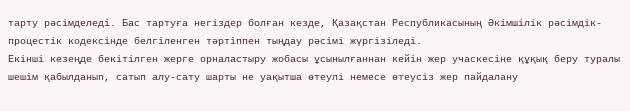тарту рәсімделеді. Бас тартуға негіздер болған кезде, Қазақстан Республикасының Әкімшілік рәсімдік-процестік кодексінде белгіленген тәртіппен тыңдау рәсімі жүргізіледі.
Екінші кезеңде бекітілген жерге орналастыру жобасы ұсынылғаннан кейін жер учаскесіне құқық беру туралы шешім қабылданып, сатып алу-сату шарты не уақытша өтеулі немесе өтеусіз жер пайдалану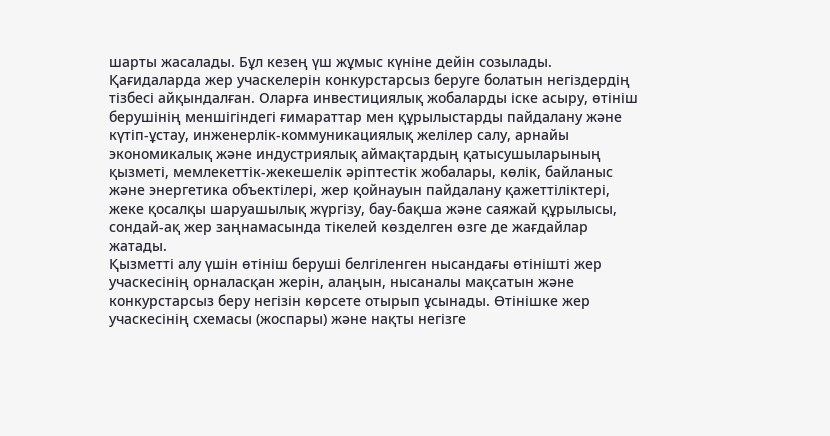шарты жасалады. Бұл кезең үш жұмыс күніне дейін созылады.
Қағидаларда жер учаскелерін конкурстарсыз беруге болатын негіздердің тізбесі айқындалған. Оларға инвестициялық жобаларды іске асыру, өтініш берушінің меншігіндегі ғимараттар мен құрылыстарды пайдалану және күтіп-ұстау, инженерлік-коммуникациялық желілер салу, арнайы экономикалық және индустриялық аймақтардың қатысушыларының қызметі, мемлекеттік-жекешелік әріптестік жобалары, көлік, байланыс және энергетика объектілері, жер қойнауын пайдалану қажеттіліктері, жеке қосалқы шаруашылық жүргізу, бау-бақша және саяжай құрылысы, сондай-ақ жер заңнамасында тікелей көзделген өзге де жағдайлар жатады.
Қызметті алу үшін өтініш беруші белгіленген нысандағы өтінішті жер учаскесінің орналасқан жерін, алаңын, нысаналы мақсатын және конкурстарсыз беру негізін көрсете отырып ұсынады. Өтінішке жер учаскесінің схемасы (жоспары) және нақты негізге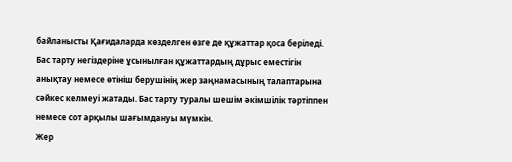байланысты Қағидаларда көзделген өзге де құжаттар қоса беріледі.
Бас тарту негіздеріне ұсынылған құжаттардың дұрыс еместігін анықтау немесе өтініш берушінің жер заңнамасының талаптарына сәйкес келмеуі жатады. Бас тарту туралы шешім әкімшілік тәртіппен немесе сот арқылы шағымдануы мүмкін.
Жер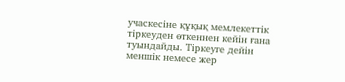учаскесіне құқық мемлекеттік тіркеуден өткеннен кейін ғана туындайды. Тіркеуге дейін меншік немесе жер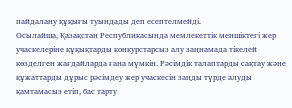пайдалану құқығы туындады деп есептелмейді.
Осылайша, Қазақстан Республикасында мемлекеттік меншіктегі жер учаскелеріне құқықтарды конкурстарсыз алу заңнамада тікелей көзделген жағдайларда ғана мүмкін. Рәсімдік талаптарды сақтау және құжаттарды дұрыс рәсімдеу жер учаскесін заңды түрде алуды қамтамасыз етіп, бас тарту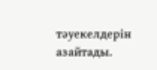тәуекелдерін азайтады.